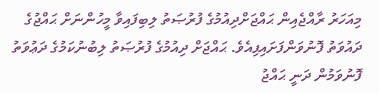މިއަހަރު ރާއްޖެއިން ޙައްޖަށްދިއުމުގެ ފުރުޞަތު ލިބިފައިވާ މީހުންނަށް ޙައްޖުގެ ދައުވަތު ފޮނުވަންފަށައިފިއެވެ. ޙައްޖަށް ދިއުމުގެ ފުރުޞަތު ލިބުނުކަމުގެ ދަޢުވަތު ފޮނުވަމުން ދަނީ ޙައްޖު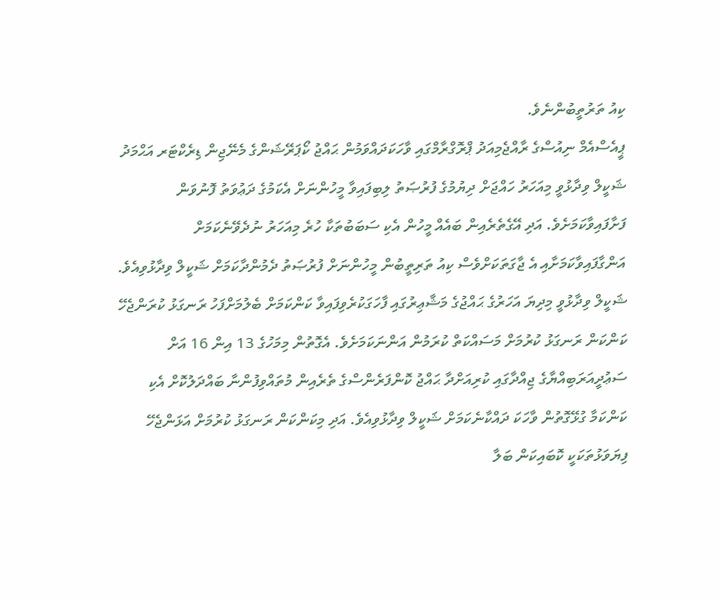ކިއު ތަރުތީބުންނެވެ.
ޕީއެސްއެމް ނިއުސްގެ ރާއްޖެމިއަދު ޕްރޮގްރާމްގައި ވާހަކަދައްވަމުން ޙައްޖު ކޯޕަރޭޝަންގެ މެނޭޖިން ޑިރެކްޓަރ އަޙްމަދު ޝަކީލް ވިދާޅުވީ މިއަހަރު ހައްޖަށް ދިޔުމުގެ ފުރުޞަތު ލިބިފައިވާ މީހުންނަށް އެކަމުގެ ދަޢުވަތު ފޮނުވަން ފަށާފައިވާކަމަށެވެ. އަދި އޭގެތެރެއިން ބައެއް މީހުން އެކި ސަބަބުތަކާ ހުރެ މިއަހަރު ނުދެވޭނެކަމަށް އަންގާފައިވާކަމަށާއި އެ ޖާގަތަކަށްވެސް ކިއު ތަރިތީބުން މީހުންނަށް ފުރުޞަތު ދެމުންދާކަމަށް ޝަކީލް ވިދާޅުވިއެވެ.
ޝަކީލް ވިދާޅުވީ މިދިޔަ އަހަރުގެ ޙައްޖުގެ މަޝާޢިރުގައި ފާހަގަކުރެވިފައިވާ ކަންކަމަށް ބެލުމަށްފަހު ރަނގަޅު ކުރަންޖެހޭ ކަންކަން ރަނގަޅު ކުރުމަށް މަސައްކަތް ކުރަމުން އަންނަކަމަށެވެ. އެގޮތުން މިމަހުގެ 13 އިން 16 އަށް ސަޢުދީއަރަބިއްޔާގެ ޖިއްދާގައި ކުރިއަށްދާ ޙައްޖު ކޮންފަރެންސްގެ ތެރެއިން މުތައްވިފުންނާ ބައްދަލުކޮށް އެކި ކަންކަމާ ގުޅޭގޮތުން ވާހަކަ ދައްކާނެކަމަށް ޝަކީލް ވިދާޅުވިއެވެ. އަދި މިކަންކަން ރަނގަޅު ކުރުމަށް އަޅަންޖެހޭ ފިޔަވަޅުތަކަކީ ކޮބައިކަން ބަލާ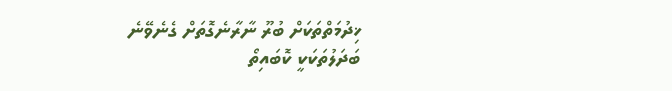ޚިދުމަތްތަކަށް ބުރޫ ނާރާނެގޮތަށް ގެނެވޭނެ ބަދަލުތަކަކީ ކޮބައިތޯ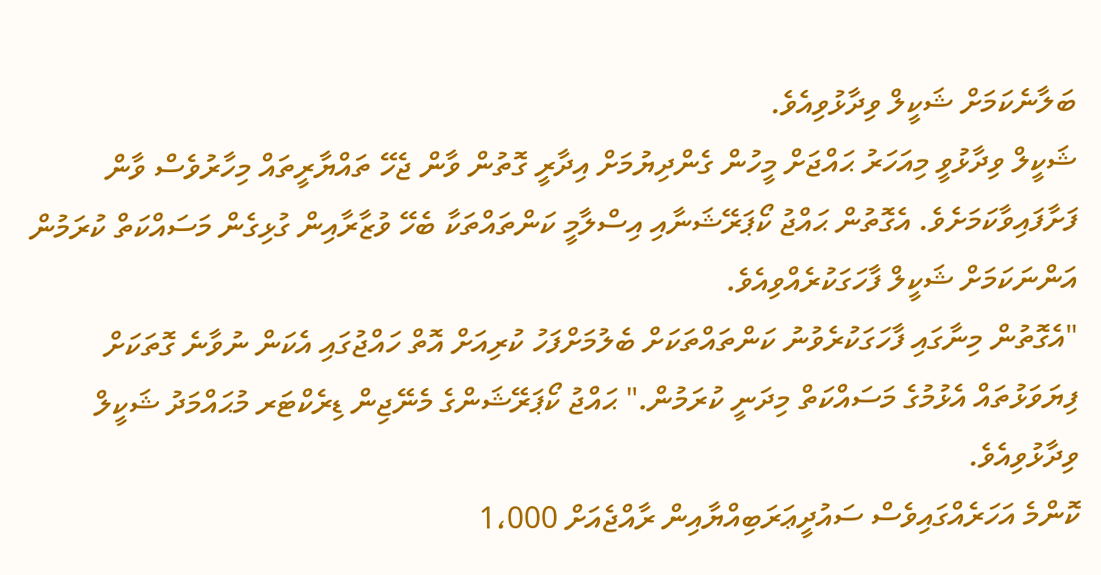ބަލާނެކަމަށް ޝަކީލް ވިދާޅުވިއެވެ.
ޝަކީލް ވިދާޅުވީ މިއަހަރު ޙައްޖަށް މީހުން ގެންދިޔުމަށް އިދާރީ ގޮތުން ވާން ޖެހޭ ތައްޔާރީތައް މިހާރުވެސް ވާން ފަށާފައިވާކަމަށެވެ. އެގޮތުން ޙައްޖު ކޯޕަރޭޝަނާއި އިސްލާމީ ކަންތައްތަކާ ބެހޭ ވުޒާރާއިން ގުޅިގެން މަސައްކަތް ކުރަމުން އަންނަކަމަށް ޝަކީލް ފާހަގަކުރެއްވިއެވެ.
"އެގޮތުން މިނާގައި ފާހަގަކުރެވުނު ކަންތައްތަކަށް ބެލުމަށްފަހު ކުރިއަށް އޮތް ހައްޖުގައި އެކަން ނުވާނެ ގޮތަކަށް ފިޔަވަޅުތައް އެޅުމުގެ މަސައްކަތް މިދަނީ ކުރަމުން." ޙައްޖު ކޯޕަރޭޝަންގެ މެނޭޖިން ޑިރެކްޓަރ މުޙައްމަދު ޝަކީލް ވިދާޅުވިއެވެ.
ކޮންމެ އަހަރެއްގައިވެސް ސައުދީޢަރަބިއްޔާއިން ރާއްޖެއަށް 1،000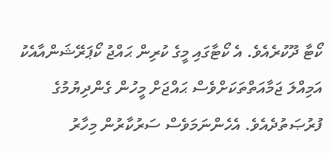ކޯޓާ ދޫކުރެއެވެ. އެ ކޯޓާގައި މީގެ ކުރިން ޙައްޖު ކޯޕަރޭޝަންއާއެކު އަމިއްލަ ޖަމާއަތްތަކަށްވެސް ޙައްޖަށް މީހުން ގެންދިޔުމުގެ ފުރުޞަތުދެއެވެ. އެހެންނަމަވެސް ސަރުކާރުން މިހާރު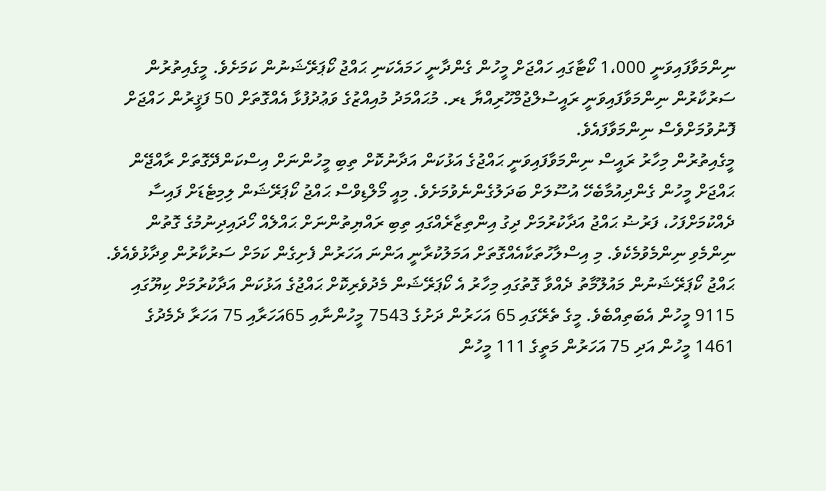ނިންމަވާފައިވަނީ 1،000 ކޯޓާގައި ހައްޖަށް މީހުން ގެންދާނީ ހަމައެކަނި ޙައްޖު ކޯޕަރޭޝަނުން ކަމަށެވެ. މީގެއިތުރުން ސަރުކާރުން ނިންމަވާފައިވަނީ ރައީސުލްޖުމްހޫރިއްޔާ ޑރ. މުޙައްމަދު މުއިއްޒުގެ ވަޢުދުފުޅާ އެއްގޮތަށް 50 ފަޤީރުން ހައްޖަށް ފޮނުވުމަށްވެސް ނިންމަވާފައެވެ.
މީގެއިތުރުން މިހާރު ރައީސް ނިންމަވާފައިވަނީ ޙައްޖުގެ އަޅުކަން އަދާނުކޮށް ތިބި މީހުންނަށް އިސްކަންދޭގޮތަށް ރާއްޖޭން ޙައްޖަށް މީހުން ގެންދިއުމާބެހޭ އުސޫލަށް ބަދަލުގެންނެވުމަށެވެ. މިއީ މޯލްޑިވްސް ޙައްޖު ކޯޕަރޭޝަން ލިމިޓެޑަށް ފައިސާ ދެއްކުމަށްފަހު، ފަރުޟު ޙައްޖު އަދާކުރުމަށް ދިގު އިންތިޒާރެއްގައި ތިބި ރައްޔިތުންނަށް ޙައްލެއް ހޯދައިދިނުމުގެ ގޮތުން ނިންމެވި ނިންމެވުމެކެވެ. މި އިސްލާހުތަކާއެއްގޮތަށް އަމަލުކުރާނީ އަންނަ އަހަރުން ފެށިގެން ކަމަށް ސަރުކާރުން ވިދާޅުވެއެވެ.
ޙައްޖު ކޯޕަރޭޝަނުން މައުލޫމާތު ދެއްވާ ގޮތުގައި މިހާރު އެ ކޯޕަރޭޝަން މެދުވެރިކޮށް ޙައްޖުގެ އަޅުކަން އަދާކުރުމަށް ކިޔޫގައި 9115 މީހުން އެބަތިއްބެވެ. މީގެ ތެރޭގައި 65 އަހަރުން ދަށުގެ 7543 މީހުންނާއި 65އަހަރާއި 75 އަހަރާ ދެމެދުގެ 1461 މީހުން އަދި 75 އަހަރުން މަތީގެ 111 މީހުން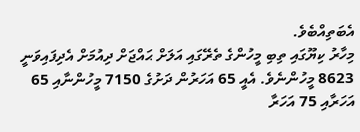އެބަތިއްބެވެ.
މިހާރު ކިޔޫގައި ތިބި މީހުންގެ ތެރޭގައި އަލަށް ޙައްޖަށް ދިއުމަށް އެދިފައިވަނީ 8623 މީހުންނެވެ. އެއީ 65 އަހަރުން ދަށުގެ 7150 މީހުންނާއި 65 އަހަރާއި 75 އަހަރާ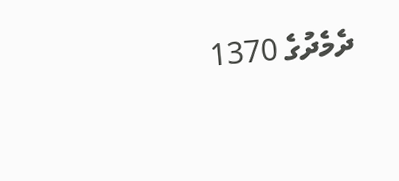ދެމެދުގެ 1370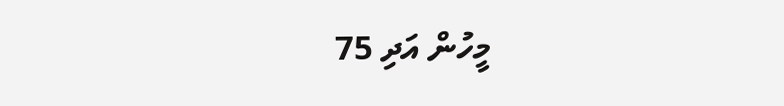މީހުން އަދި 75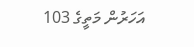އަހަރުން މަތީގެ 103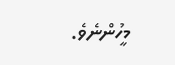މީހުންނެވެ.